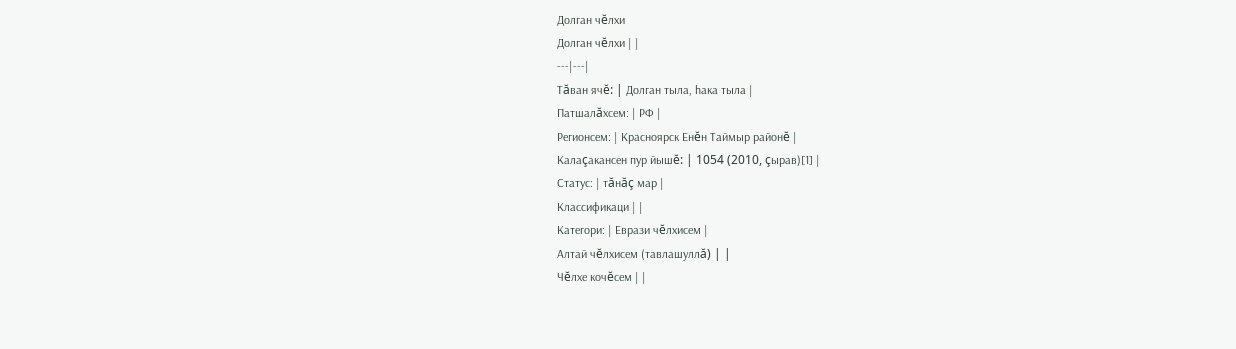Долган чĕлхи
Долган чĕлхи | |
---|---|
Тăван ячĕ: | Долган тыла, һака тыла |
Патшалăхсем: | РФ |
Регионсем: | Красноярск Енĕн Таймыр районĕ |
Калаçакансен пур йышĕ: | 1054 (2010, çырав)[1] |
Статус: | тăнăç мар |
Классификаци | |
Категори: | Еврази чĕлхисем |
Алтай чĕлхисем (тавлашуллă) | |
Чĕлхе кочĕсем | |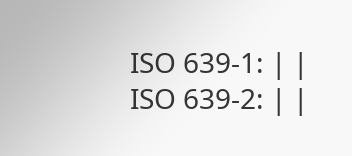ISO 639-1: | |
ISO 639-2: | |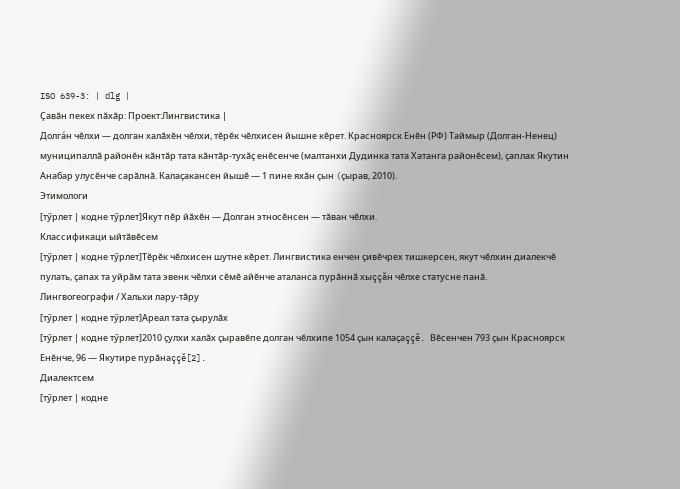ISO 639-3: | dlg |
Çавăн пекех пăхăр: Проект:Лингвистика |
Долга́н чĕлхи — долган халăхĕн чĕлхи, тĕрĕк чĕлхисен йышне кĕрет. Красноярск Енĕн (РФ) Таймыр (Долган-Ненец) муниципаллă районĕн кăнтăр тата кăнтăр-тухăç енĕсенче (малтанхи Дудинка тата Хатанга районĕсем), çаплах Якутин Анабар улусĕнче сарăлнă. Калаçакансен йышĕ — 1 пине яхăн çын (çырав, 2010).
Этимологи
[тӳрлет | кодне тӳрлет]Якут пĕр йăхĕн — Долган этносĕнсен — тăван чĕлхи.
Классификаци ыйтăвĕсем
[тӳрлет | кодне тӳрлет]Тĕрĕк чĕлхисен шутне кĕрет. Лингвистика енчен çивĕчрех тишкерсен, якут чĕлхин диалекчĕ пулать, çапах та уйрăм тата эвенк чĕлхи сĕмĕ айĕнче аталанса пурăннă хыççăн чĕлхе статусне панă.
Лингвогеографи / Хальхи лару-тăру
[тӳрлет | кодне тӳрлет]Ареал тата çырулăх
[тӳрлет | кодне тӳрлет]2010 çулхи халăх çыравĕпе долган чĕлхипе 1054 çын калаçаççĕ. Вĕсенчен 793 çын Красноярск Енĕнче, 96 — Якутире пурăнаççĕ[2].
Диалектсем
[тӳрлет | кодне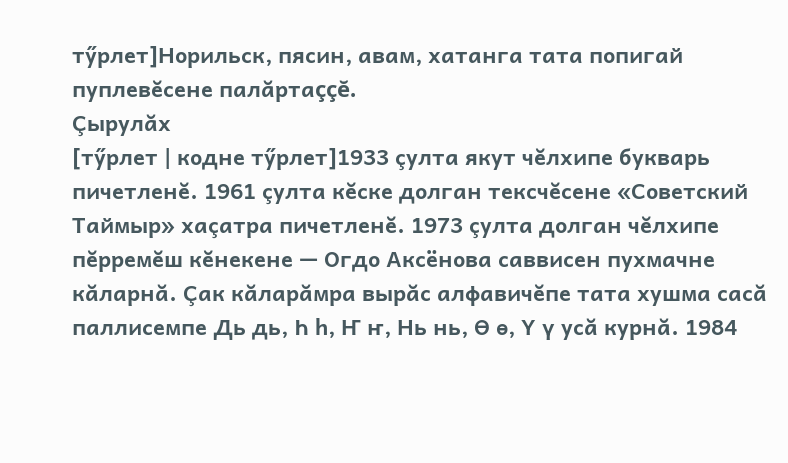тӳрлет]Норильск, пясин, авам, хатанга тата попигай пуплевĕсене палăртаççĕ.
Çырулăх
[тӳрлет | кодне тӳрлет]1933 çулта якут чĕлхипе букварь пичетленĕ. 1961 çулта кĕске долган тексчĕсене «Советский Таймыр» хаçатра пичетленĕ. 1973 çулта долган чĕлхипе пĕрремĕш кĕнекене — Огдо Аксёнова саввисен пухмачне кăларнă. Çак кăларăмра вырăс алфавичĕпе тата хушма сасă паллисемпе Дь дь, Һ һ, Ҥ ҥ, Нь нь, Ө ө, Ү ү усă курнă. 1984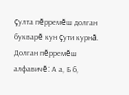çулта пĕрремĕш долган букварĕ кун çути курнă.
Долган пĕрремĕш алфавичĕ: А а, Б б,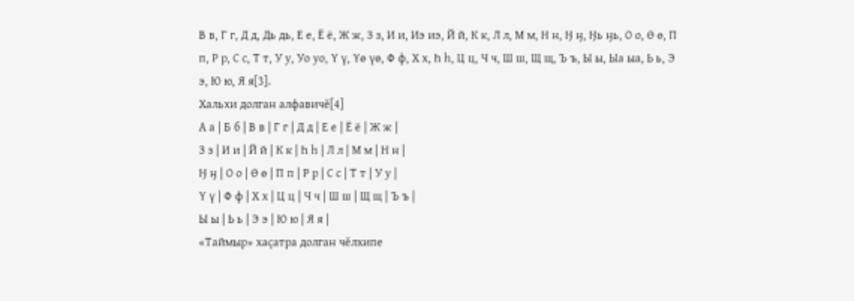В в, Г г, Д д, Дь дь, Е е, Ё ё, Ж ж, З з, И и, Иэ иэ, Й й, К к, Л л, М м, Н н, Ӈ ӈ, Ӈь ӈь, О о, Ө ө, П п, Р р, С с, Т т, У у, Уо уо, Ү ү, Үө үө, Ф ф, Х х, Һ һ, Ц ц, Ч ч, Ш ш, Щ щ, Ъ ъ, Ы ы, Ыа ыа, Ь ь, Э э, Ю ю, Я я[3].
Хальхи долган алфавичĕ[4]
А а | Б б | В в | Г г | Д д | Е е | Ё ё | Ж ж |
З з | И и | Й й | К к | Һ һ | Л л | М м | Н н |
Ӈ ӈ | О о | Ө ө | П п | Р р | С с | Т т | У у |
Ү ү | Ф ф | Х х | Ц ц | Ч ч | Ш ш | Щ щ | Ъ ъ |
Ы ы | Ь ь | Э э | Ю ю | Я я |
«Таймыр» хаçатра долган чĕлхипе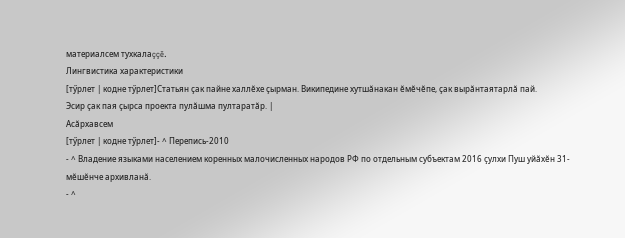материалсем тухкалаççĕ.
Лингвистика характеристики
[тӳрлет | кодне тӳрлет]Статьян çак пайне халлĕхе çырман. Википедине хутшăнакан ĕмĕчĕпе, çак вырăнтаятарлă пай.
Эсир çак пая çырса проекта пулăшма пултаратăр. |
Асăрхавсем
[тӳрлет | кодне тӳрлет]- ^ Перепись-2010
- ^ Владение языками населением коренных малочисленных народов РФ по отдельным субъектам 2016 ҫулхи Пуш уйӑхӗн 31-мӗшӗнче архивланӑ.
- ^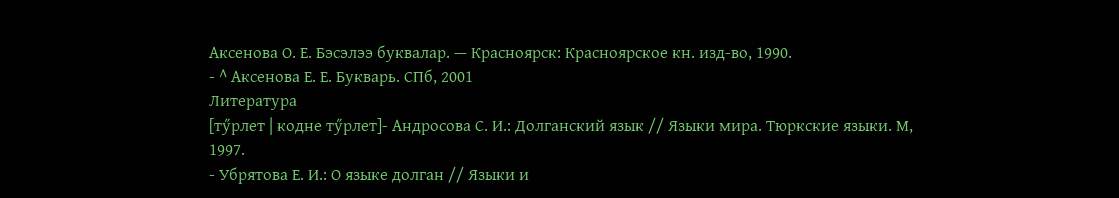Аксенова О. Е. Бэсэлээ буквалар. — Красноярск: Красноярское кн. изд-во, 1990.
- ^ Аксенова Е. Е. Букварь. СПб, 2001
Литература
[тӳрлет | кодне тӳрлет]- Андросова С. И.: Долганский язык // Языки мира. Тюркские языки. М, 1997.
- Убрятова Е. И.: О языке долган // Языки и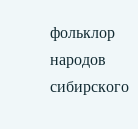фольклор народов сибирского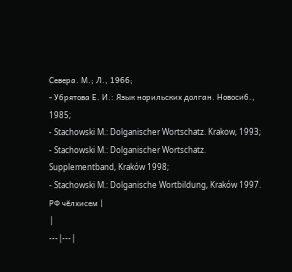Севера. М.; Л., 1966;
- Убрятова Е. И.: Язык норильских долган. Новосиб., 1985;
- Stachowski M.: Dolganischer Wortschatz. Krakow, 1993;
- Stachowski M.: Dolganischer Wortschatz. Supplementband, Kraków 1998;
- Stachowski M.: Dolganische Wortbildung, Kraków 1997.
РФ чĕлхисем |
|
---|---|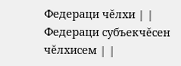Федераци чĕлхи | |
Федераци субъекчĕсен чĕлхисем | |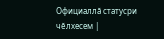Официаллă статусри чĕлхесем |